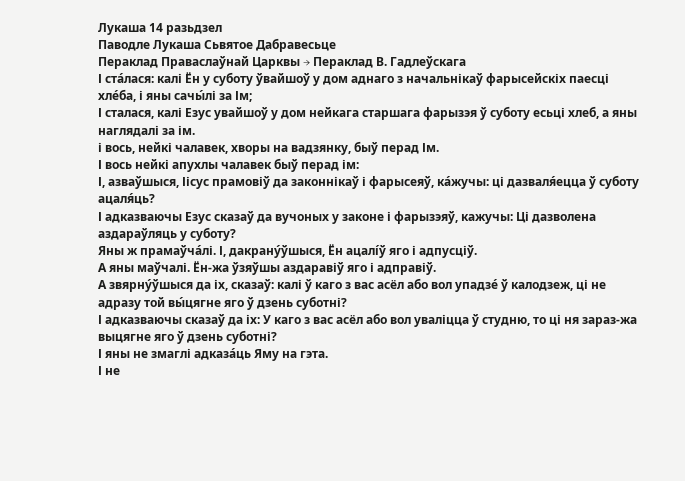Лукаша 14 разьдзел
Паводле Лукаша Сьвятое Дабравесьце
Пераклад Праваслаўнай Царквы → Пераклад В. Гадлеўскага
І ста́лася: калі Ён у суботу ўвайшоў у дом аднаго з начальнікаў фарысейскіх паесці хле́ба, і яны сачы́лі за Ім;
І сталася, калі Езус увайшоў у дом нейкага старшага фарызэя ў суботу есьці хлеб, а яны наглядалі за ім.
і вось, нейкі чалавек, хворы на вадзянку, быў перад Ім.
І вось нейкі апухлы чалавек быў перад ім:
І, азваўшыся, Іісус прамовіў да законнікаў і фарысеяў, ка́жучы: ці дазваля́ецца ў суботу ацаля́ць?
І адказваючы Езус сказаў да вучоных у законе і фарызэяў, кажучы: Ці дазволена аздараўляць у суботу?
Яны ж прамаўча́лі. І, дакрану́ўшыся, Ён ацалíў яго і адпусціў.
А яны маўчалі. Ён-жа ўзяўшы аздаравіў яго і адправіў.
А звярну́ўшыся да іх, сказаў: калі ў каго з вас асёл або вол упадзе́ ў калодзеж, ці не адразу той вы́цягне яго ў дзень суботні?
І адказваючы сказаў да іх: У каго з вас асёл або вол уваліцца ў студню, то ці ня зараз-жа выцягне яго ў дзень суботні?
І яны не змаглі адказа́ць Яму на гэта.
І не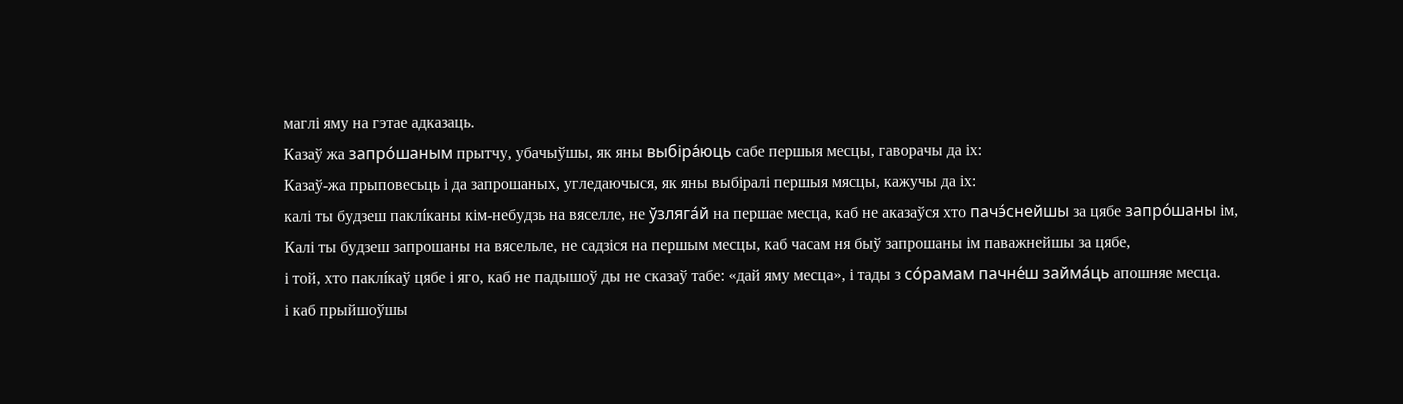маглі яму на гэтае адказаць.
Казаў жа запро́шаным прытчу, убачыўшы, як яны выбіра́юць сабе першыя месцы, гаворачы да іх:
Казаў-жа прыповесьць і да запрошаных, угледаючыся, як яны выбіралі першыя мясцы, кажучы да іх:
калі ты будзеш паклíканы кім-небудзь на вяселле, не ўзляга́й на першае месца, каб не аказаўся хто пачэ́снейшы за цябе запро́шаны ім,
Калі ты будзеш запрошаны на вясельле, не садзіся на першым месцы, каб часам ня быў запрошаны ім паважнейшы за цябе,
і той, хто паклíкаў цябе і яго, каб не падышоў ды не сказаў табе: «дай яму месца», і тады з со́рамам пачне́ш займа́ць апошняе месца.
і каб прыйшоўшы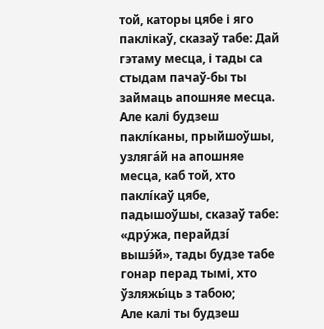той, каторы цябе і яго паклікаў, сказаў табе: Дай гэтаму месца, і тады са стыдам пачаў-бы ты займаць апошняе месца.
Але калі будзеш паклíканы, прыйшоўшы, узляга́й на апошняе месца, каб той, хто паклíкаў цябе, падышоўшы, сказаў табе: «дру́жа, перайдзí вышэ́й», тады будзе табе гонар перад тымі, хто ўзляжы́ць з табою;
Але калі ты будзеш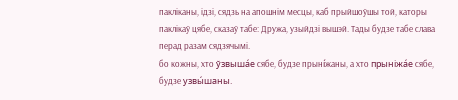пакліканы, ідзі, сядзь на апошнім месцы, каб прыйшоўшы той, каторы паклікаў цябе, сказаў табе: Дружа, узыйдзі вышэй. Тады будзе табе слава перад разам сядзячымі.
бо кожны, хто ўзвыша́е сябе, будзе прынíжаны, а хто прыніжа́е сябе, будзе узвы́шаны.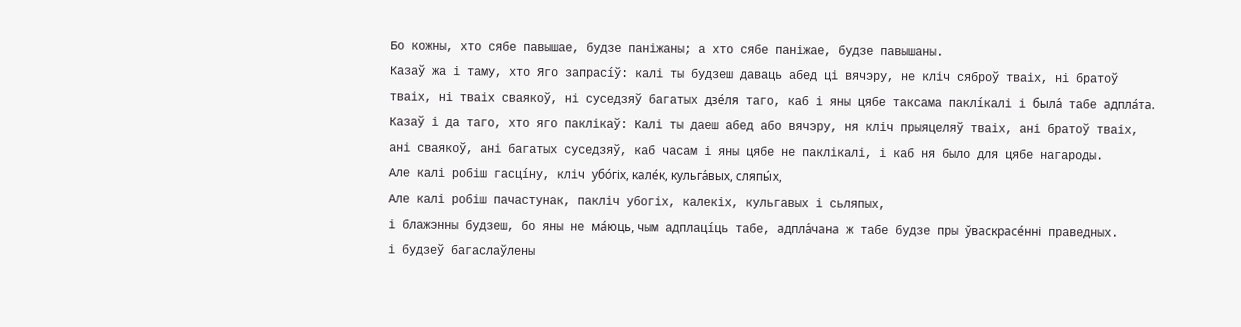Бо кожны, хто сябе павышае, будзе паніжаны; а хто сябе паніжае, будзе павышаны.
Казаў жа і таму, хто Яго запрасíў: калі ты будзеш даваць абед ці вячэру, не кліч сяброў тваіх, ні братоў тваіх, ні тваіх сваякоў, ні суседзяў багатых дзе́ля таго, каб і яны цябе таксама паклíкалі і была́ табе адпла́та.
Казаў і да таго, хто яго паклікаў: Калі ты даеш абед або вячэру, ня кліч прыяцеляў тваіх, ані братоў тваіх, ані сваякоў, ані багатых суседзяў, каб часам і яны цябе не паклікалі, і каб ня было для цябе нагароды.
Але калі робіш гасцíну, кліч убо́гіх, кале́к, кульга́вых, сляпы́х,
Але калі робіш пачастунак, пакліч убогіх, калекіх, кульгавых і сьляпых,
і блажэнны будзеш, бо яны не ма́юць, чым адплацíць табе, адпла́чана ж табе будзе пры ўваскрасе́нні праведных.
і будзеў багаслаўлены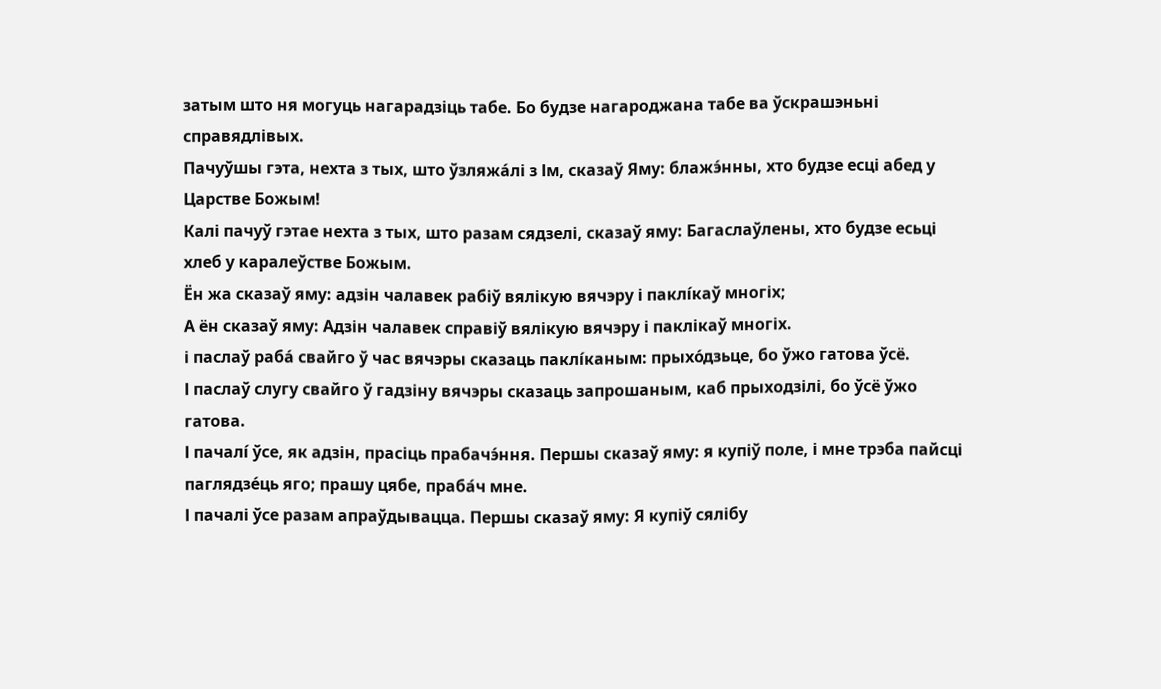затым што ня могуць нагарадзіць табе. Бо будзе нагароджана табе ва ўскрашэньні справядлівых.
Пачуўшы гэта, нехта з тых, што ўзляжа́лі з Ім, сказаў Яму: блажэ́нны, хто будзе есці абед у Царстве Божым!
Калі пачуў гэтае нехта з тых, што разам сядзелі, сказаў яму: Багаслаўлены, хто будзе есьці хлеб у каралеўстве Божым.
Ён жа сказаў яму: адзін чалавек рабіў вялікую вячэру і паклíкаў многіх;
А ён сказаў яму: Адзін чалавек справіў вялікую вячэру і паклікаў многіх.
і паслаў раба́ свайго ў час вячэры сказаць паклíканым: прыхо́дзьце, бо ўжо гатова ўсё.
І паслаў слугу свайго ў гадзіну вячэры сказаць запрошаным, каб прыходзілі, бо ўсё ўжо гатова.
І пачалí ўсе, як адзін, прасіць прабачэ́ння. Першы сказаў яму: я купіў поле, і мне трэба пайсці паглядзе́ць яго; прашу цябе, праба́ч мне.
І пачалі ўсе разам апраўдывацца. Першы сказаў яму: Я купіў сялібу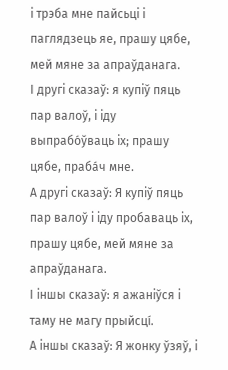і трэба мне пайсьці і паглядзець яе, прашу цябе, мей мяне за апраўданага.
І другі сказаў: я купіў пяць пар валоў, і іду выпрабо́ўваць іх; прашу цябе, праба́ч мне.
А другі сказаў: Я купіў пяць пар валоў і іду пробаваць іх, прашу цябе, мей мяне за апраўданага.
І іншы сказаў: я ажаніўся і таму не магу прыйсцí.
А іншы сказаў: Я жонку ўзяў, і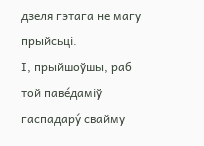дзеля гэтага не магу прыйсьці.
І, прыйшоўшы, раб той паве́даміў гаспадару́ свайму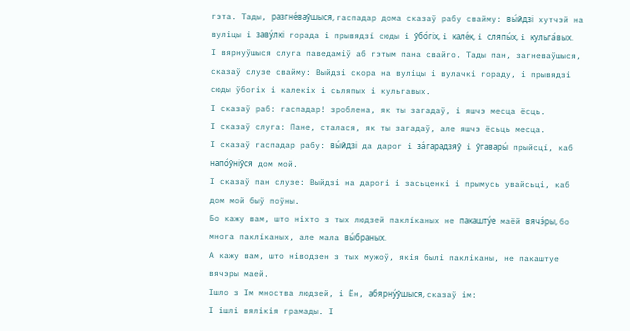гэта. Тады, разгне́ваўшыся, гаспадар дома сказаў рабу свайму: вы́йдзі хутчэй на вуліцы і заву́лкі горада і прывядзí сюды і ўбо́гіх, і кале́к, і сляпы́х, і кульга́вых.
І вярнуўшыся слуга паведаміў аб гэтым пана свайго. Тады пан, загневаўшыся, сказаў слузе свайму: Выйдзі скора на вуліцы і вулачкі гораду, і прывядзі сюды ўбогіх і калекіх і сьляпых і кульгавых.
І сказаў раб: гаспадар! зроблена, як ты загадаў, і яшчэ месца ёсць.
І сказаў слуга: Пане, сталася, як ты загадаў, але яшчэ ёсьць месца.
І сказаў гаспадар рабу: вы́йдзі да дарог і за́гарадзяў і ўгавары́ прыйсцí, каб напо́ўніўся дом мой.
І сказаў пан слузе: Выйдзі на дарогі і засьценкі і прымусь увайсьці, каб дом мой быў поўны.
Бо кажу вам, што ніхто з тых людзей паклíканых не пакашту́е маёй вячэ́ры, бо многа паклíканых, але мала вы́браных.
А кажу вам, што ніводзен з тых мужоў, якія былі пакліканы, не пакаштуе вячэры маей.
Ішло з Ім мноства людзей, і Ён, абярну́ўшыся, сказаў ім:
І ішлі вялікія грамады. І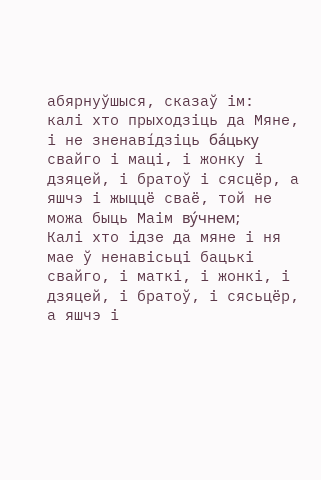абярнуўшыся, сказаў ім:
калі хто прыходзіць да Мяне, і не зненавíдзіць ба́цьку свайго і маці, і жонку і дзяцей, і братоў і сясцёр, а яшчэ і жыццё сваё, той не можа быць Маім ву́чнем;
Калі хто ідзе да мяне і ня мае ў ненавісьці бацькі свайго, і маткі, і жонкі, і дзяцей, і братоў, і сясьцёр, а яшчэ і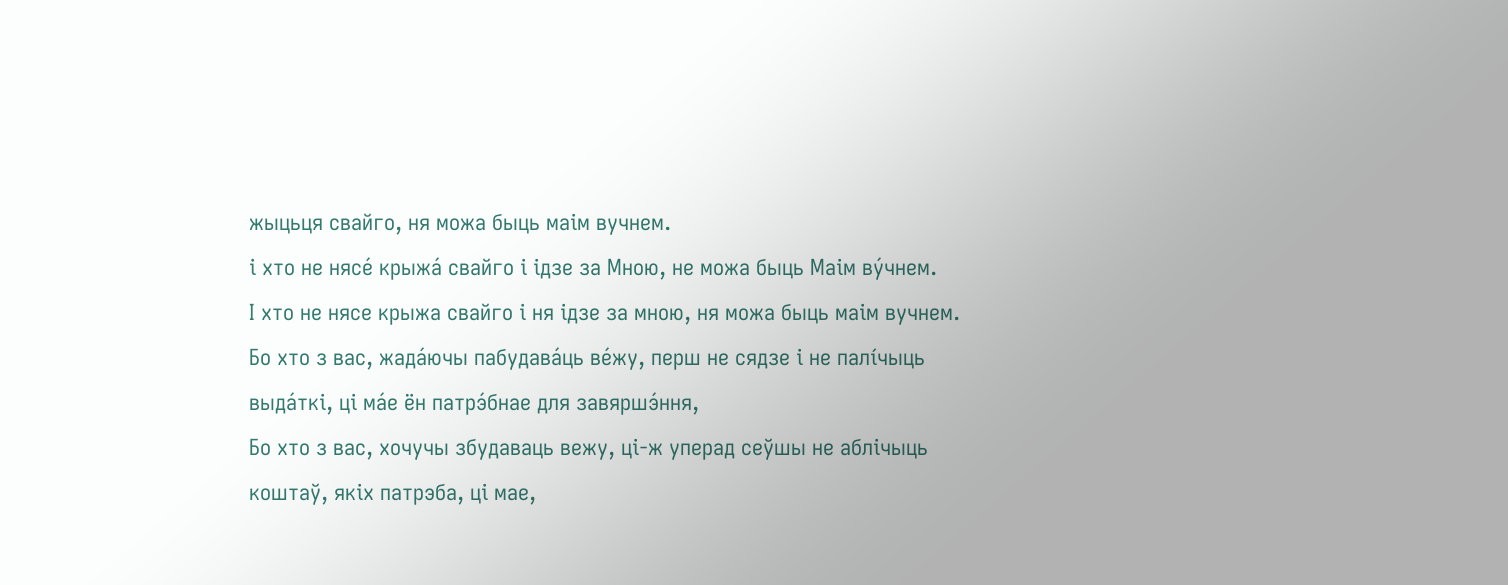жыцьця свайго, ня можа быць маім вучнем.
і хто не нясе́ крыжа́ свайго і ідзе за Мною, не можа быць Маім ву́чнем.
І хто не нясе крыжа свайго і ня ідзе за мною, ня можа быць маім вучнем.
Бо хто з вас, жада́ючы пабудава́ць ве́жу, перш не сядзе і не палíчыць выда́ткі, ці ма́е ён патрэ́бнае для завяршэ́ння,
Бо хто з вас, хочучы збудаваць вежу, ці-ж уперад сеўшы не аблічыць коштаў, якіх патрэба, ці мае,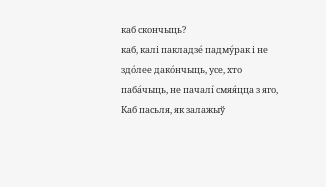каб скончыць?
каб, калі пакладзе́ падму́рак і не здо́лее дако́нчыць, усе, хто паба́чыць, не пачалí смяя́цца з яго,
Каб пасьля, як залажыў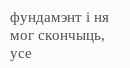фундамэнт і ня мог скончыць, усе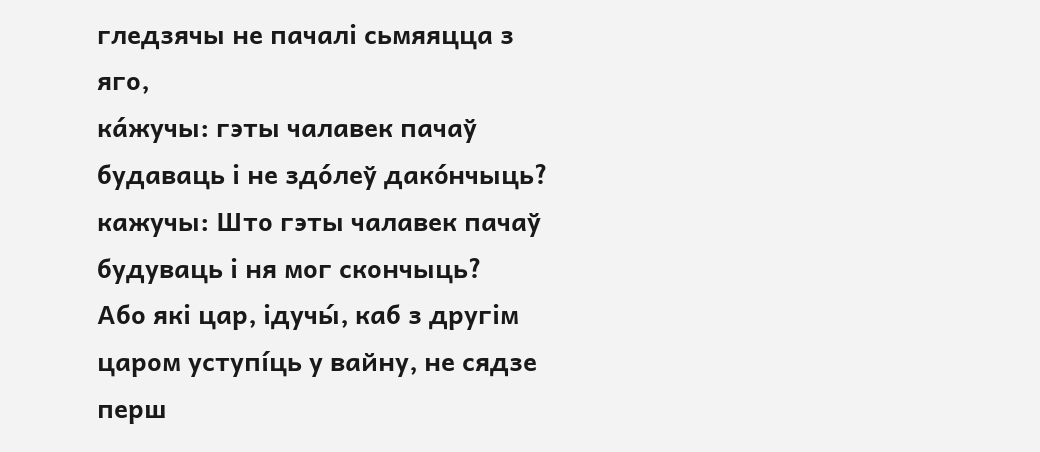гледзячы не пачалі сьмяяцца з яго,
ка́жучы: гэты чалавек пачаў будаваць і не здо́леў дако́нчыць?
кажучы: Што гэты чалавек пачаў будуваць і ня мог скончыць?
Або які цар, ідучы́, каб з другім царом уступíць у вайну, не сядзе перш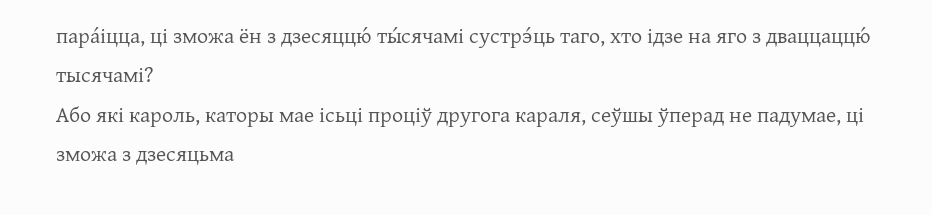пара́іцца, ці зможа ён з дзесяццю́ ты́сячамі сустрэ́ць таго, хто ідзе на яго з дваццаццю́ тысячамі?
Або які кароль, каторы мае ісьці проціў другога караля, сеўшы ўперад не падумае, ці зможа з дзесяцьма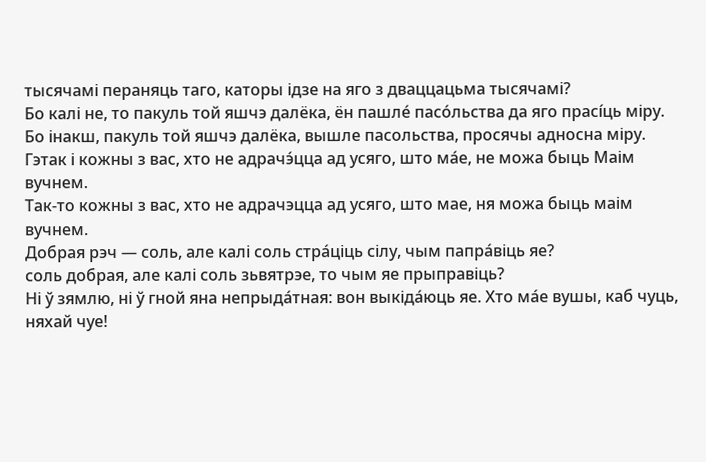тысячамі пераняць таго, каторы ідзе на яго з дваццацьма тысячамі?
Бо калі не, то пакуль той яшчэ далёка, ён пашле́ пасо́льства да яго прасíць міру.
Бо інакш, пакуль той яшчэ далёка, вышле пасольства, просячы адносна міру.
Гэтак і кожны з вас, хто не адрачэ́цца ад усяго, што ма́е, не можа быць Маім вучнем.
Так-то кожны з вас, хто не адрачэцца ад усяго, што мае, ня можа быць маім вучнем.
Добрая рэч — соль, але калі соль стра́ціць сілу, чым папра́віць яе?
соль добрая, але калі соль зьвятрэе, то чым яе прыправіць?
Ні ў зямлю, ні ў гной яна непрыда́тная: вон выкіда́юць яе. Хто ма́е вушы, каб чуць, няхай чуе!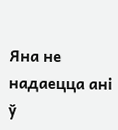Яна не надаецца ані ў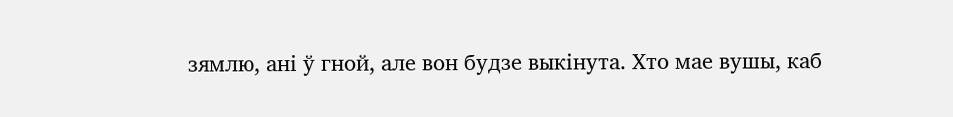зямлю, ані ў гной, але вон будзе выкінута. Хто мае вушы, каб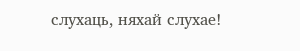слухаць, няхай слухае!